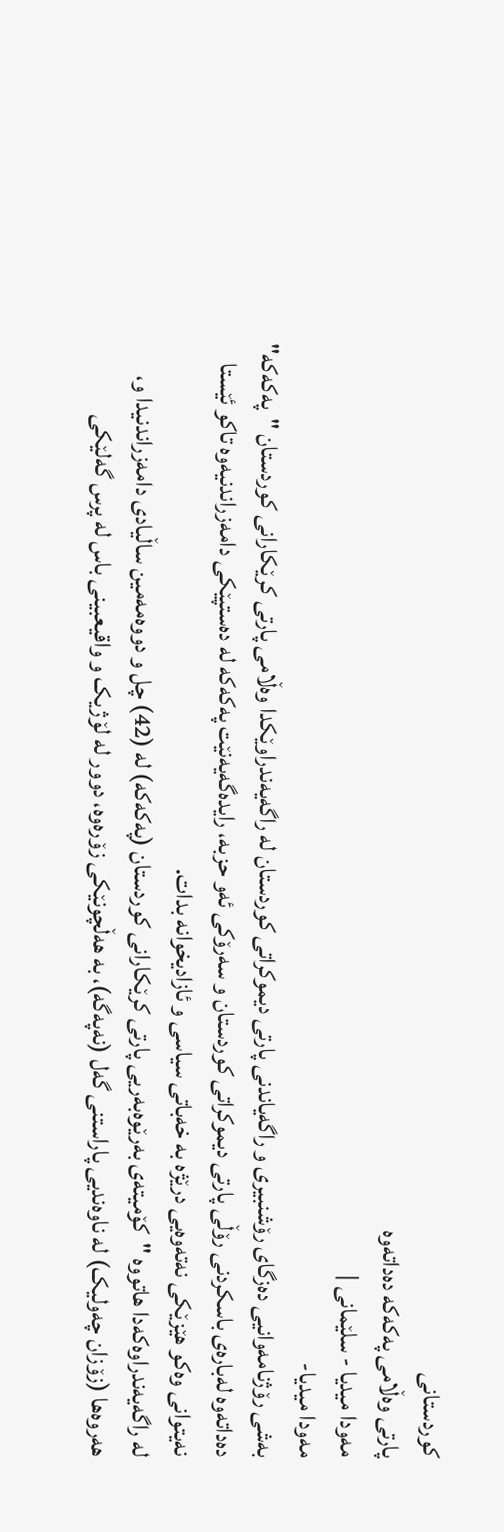کوردستانی
پارتی وەڵامی پەکەکە دەداتەوە
مەودا میدیا - سلێمانی |
مەودا میدیا-
بەشی رۆژنامەوانیی دەزگای رۆشنبیری و راگەیاندنی پارتی دیموکراتی کوردستان لە راگەیەندراوێکدا وەڵامی پارتی کرێکارانی کوردستان "پەکەکە" دەداتەوە لەبارەی باسکردنی رۆڵی پارتی دیموکراتی کوردستان و سەرۆکی ئەو حزبە، رایدەگەیەنێت پەکەکە لە دەستپێکی دامەزراندنیەوە تاکو ئێستا نەیتوانی وەکو ھێزێکی نەتەوەیی درێژە بە خەباتی سیاسی و ئازادیخوانە بدات.
لە راگەیەندراوەکەدا هاتووە "کۆمیتەی بەرێوەبەریی پارتی کرێکارانی کوردستان (پەکەکە) لە (42) چل و دووەمەمین ساڵیادی دامەزراندنیدا و، ھەروەھا (زۆزان چەولیک) لە ناوەندیی پاراستنی گەل (نەپەگە)، بە ھەڵچونێکی زۆرەوە، دوور لە لۆژیک و واقیعبینی باس لە پرس گەلێکی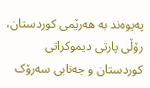پەیوەند بە ھەرێمی کوردستان، رۆڵی پارتی دیموکراتی کوردستان و جەنابی سەرۆک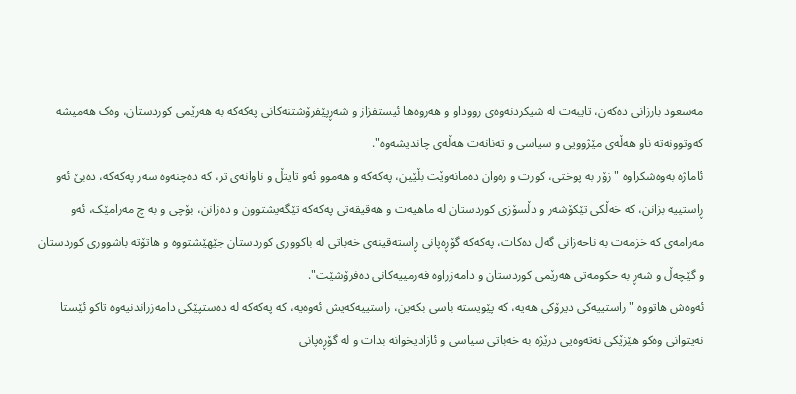مەسعود بارزانی دەکەن، تایبەت لە شیکردنەوەی رووداو و هەروەها ئیستفزاز و شەڕپێفرۆشتنەکانی پەکەکە بە ھەرێمی کوردستان، وەک ھەمیشە کەوتوونەتە ناو ھەڵەی مێژوویی و سیاسی و تەنانەت ھەڵەی چاندیشەوە".
ئاماژە بەوەشکراوە "زۆر بە پوختی، کورت و رەوان دەمانەوێت بڵێین، پەکەکە و ھەموو ئەو تایتڵ و ناوانەی تر، کە دەچنەوە سەر پەکەکە، دەبێ ئەو ڕاستییە بزانن، کە خەڵکی تێکۆشەر و دڵسۆزی کوردستان لە ماھیەت و ھەقیقەتی پەکەکە تێگەیشتوون و دەزانن، بۆچی و بە چ مەرامێک، ئەو مەرامەی کە خزمەت بە ناحەزانی گەل دەکات، پەکەکە گۆڕەپانی ڕاستەقینەی خەباتی لە باکووری کوردستان جێھێشتووە و ھاتۆتە باشووری کوردستان و گێچەڵ و شەڕ بە حکومەتی ھەرێمی کوردستان و دامەزراوە فەرمییەکانی دەفرۆشێت".
ئەوەش هاتووە "راستییەکی دیرۆکی ھەیە، کە پێویستە باسی بکەین، راستییەکەیش ئەوەیە، کە پەکەکە لە دەستپێکی دامەزراندنیەوە تاکو ئێستا نەیتوانی وەکو ھێزێکی نەتەوەیی درێژە بە خەباتی سیاسی و ئازادیخوانە بدات و لە گۆڕەپانی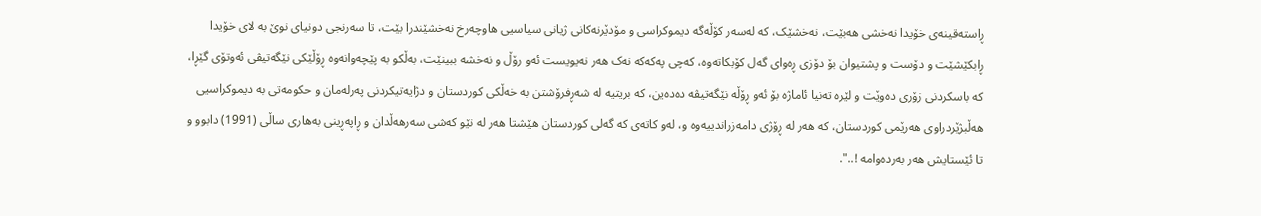ڕاستەقینەی خۆیدا نەخشی ھەبێت، نەخشێک، کە لەسەر کۆڵەگە دیموکراسی و مۆدێرنەکانی ژیانی سیاسیی ھاوچەرخ نەخشێندرا بێت، تا سەرنجی دونیای نوێ بە لای خۆیدا ڕابکێشێت و دۆست و پشتیوان بۆ دۆزی ڕەوای گەل کۆبکاتەوە، کەچی پەکەکە نەک ھەر نەیویست ئەو رۆڵ و نەخشە ببینێت، بەڵکو بە پێچەوانەوە ڕۆڵێکی نێگەتیڤی ئەوتۆی گێڕا، کە باسکردنی زۆری دەوێت و لێرە تەنیا ئاماژە بۆ ئەو ڕۆڵە نێگەتیڤە دەدەین، کە بریتیە لە شەڕفرۆشتن بە خەڵکی کوردستان و دژایەتیکردنی پەرلەمان و حکومەتی بە دیموکراسیی ھەڵبژێردراوی ھەرێمی کوردستان، کە ھەر لە ڕۆژی دامەزراندییەوە و، لەو کاتەی کە گەلی کوردستان ھێشتا ھەر لە نێو کەشی سەرھەڵدان و ڕاپەڕینی بەھاری ساڵی (1991) دابوو و تا ئێستایش هەر بەردەوامە !..".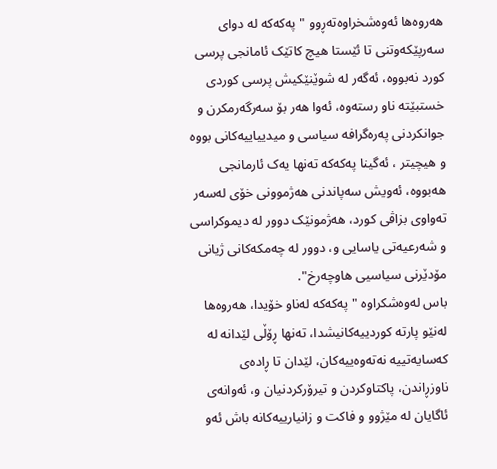هەروەها ئەوەشخراوەتەڕوو "پەکەکە لە دوای سەرپێکەوتنی تا ئێستا ھیچ کاتێک ئامانجی پرسی کورد نەبووە، ئەگەر لە شوێنێکیش پرسی کوردی خستبێتە ناو رستەوە، ئەوا ھەر بۆ سەرگەرمکرن و جوانکردنی پەرەگرافە سیاسی و میدییاییەکانی بووە و ھیچیتر ، ئەگینا پەکەکە تەنھا یەک ئارمانجی ھەبووە، ئەویش سەپاندنی ھەژموونی خۆی لەسەر تەواوی بزاڤی کورد، ھەژمونێک دوور لە دیموکراسی و شەرعیەتی یاسایی و، دوور لە چەمکەکانی ژیانی مۆدێرنی سیاسیی ھاوچەرخ".
باس لەوەشکراوە "پەکەکە لەناو خۆیدا، ھەروەھا لەنێو پارتە کوردییەکانیشدا، تەنھا ڕۆڵی لێدانە لە کەسایەتییە نەتەوەییەکان، لێدان تا ڕادەی ناوزڕاندن، پاکتاوکردن و تیرۆرکردنیان و، ئەوانەی ئاگایان لە مێژوو و فاکت و زانیارییەکانە باش ئەو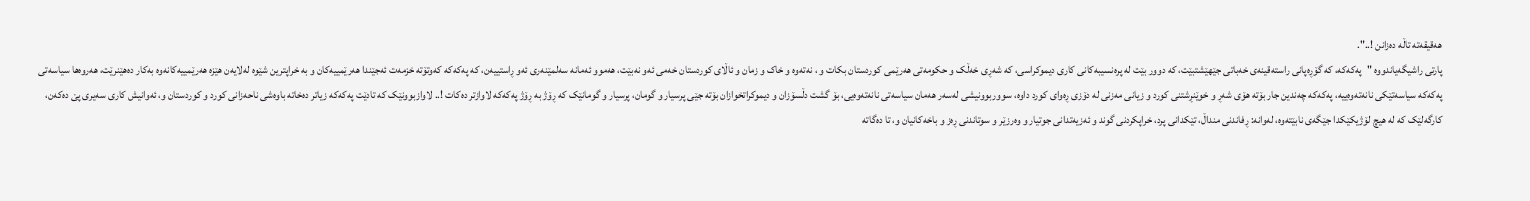ھەقیقەتە تاڵە دەزانن !..".
پارتی راشیگەیاندووە "پەکەکە، کە گۆڕەپانی راستەقینەی خەباتی جێھێشتبێت، کە دوور بێت لە پرەنسیبەکانی کاری دیموکراسی، کە شەڕی خەڵک و حکومەتی ھەرێمی کوردستان بکات و ، نەتەوە و خاک و زمان و ئاڵای کوردستان خەمی ئەو نەبێت، ھەموو ئەمانە سەلمێنەری ئەو ڕاستییەن، کە پەکەکە کەوتۆتە خزمەت ئەجێندا ھەرێمییەکان و بە خراپترین شێوە لەلایەن ھێزە ھەرێمییەکانەوە بەکار دەھێنرێت، هەروەها سیاسەتی پەکەکە سیاسەتێکی نانەتەوەییە، پەکەکە چەندین جار بۆتە ھۆی شەڕ و خوێنڕشتنی کورد و زیانی مەزنی لە دۆزی ڕەوای کورد داوە، سووربوونیشی لەسەر ھەمان سیاسەتی نانەتەوەیی، بۆ گشت دڵسۆزان و دیموکراتخوازان بۆتە جێی پرسیار و گومان، پرسیار و گومانێک کە ڕۆژ بە ڕۆژ پەکەکە لاوازتر دەکات !.. لاوازبوونێک کە تادێت پەکەکە زیاتر دەخاتە باوەشی ناحەزانی کورد و کوردستان و، ئەوانیش کاری سەیری پێ دەکەن، کارگەلێک کە لە ھیچ لۆژیکێکدا جێگەی نابێتەوە، لەوانە: ڕفاندنی منداڵ، تێکدانی پرد، خراپکردنی گوند و ئەزیەتدانی جوتیار و وەرزێر و سوتاندنی ڕەز و باخەکانیان و، تا دەگاتە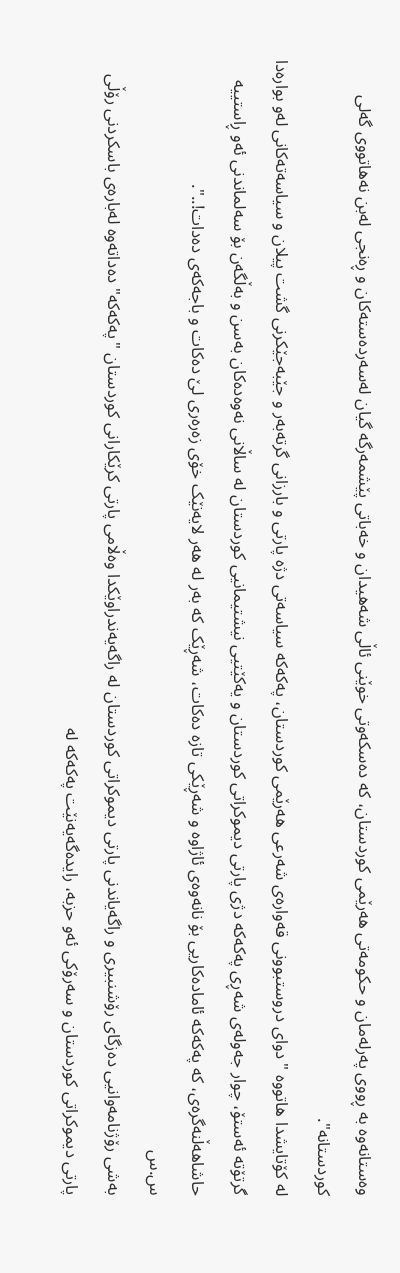وەستانەوە بە ڕووی پەرلەمان و حکومەتی ھەرێمی کوردستان، کە دەسکەوتی خوێنی ئاڵی شەھیدان و خەباتی پێشمەرگە گیان لەسەردەستەکان و ڕەنجی لەبن نەھاتووی گەلی کوردستانە".
لە کۆتایشدا هاتووە "دوای دروستبوونی قەوارەی شەرعی ھەرێمی کوردستان، پەکەکە سیاسەتی دژە پارتی و بارزانی گرتەبەر و جێبەجێکرنی گشت پیلان و سیاسەتەکانی لەو بوارەدا گرتۆتە ئەستۆ، چوار جەولەی شەڕی پەکەکە دژی پارتی دیموکراتی کوردستان و یەکێتیی نیشتیمانیی کوردستان لە ساڵانی نەوەدەکان بەسن و بەڵگەن بۆ سەلماندنی ئەو ڕاستییە حاشاھەڵنەگرەی، کە پەکەکە ئامادەکاریی بۆ نانەوەی ئاژاوە و شەڕێکی تازە دەکات، شەڕێک کە بەر لە ھەر لایەنێک خۆی زەرەری لێ دەکات و باجەکەی دەدات!..".
س.س
بەشی رۆژنامەوانیی دەزگای رۆشنبیری و راگەیاندنی پارتی دیموکراتی کوردستان لە راگەیەندراوێکدا وەڵامی پارتی کرێکارانی کوردستان "پەکەکە" دەداتەوە لەبارەی باسکردنی رۆڵی پارتی دیموکراتی کوردستان و سەرۆکی ئەو حزبە، رایدەگەیەنێت پەکەکە لە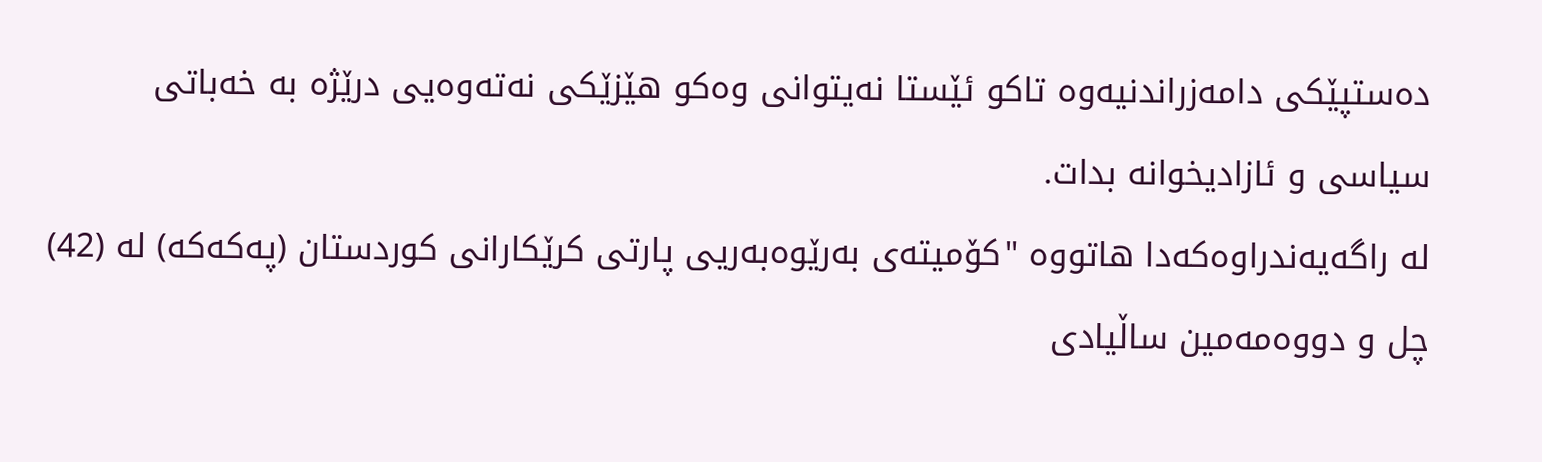دەستپێکی دامەزراندنیەوە تاکو ئێستا نەیتوانی وەکو ھێزێکی نەتەوەیی درێژە بە خەباتی سیاسی و ئازادیخوانە بدات.
لە راگەیەندراوەکەدا هاتووە "کۆمیتەی بەرێوەبەریی پارتی کرێکارانی کوردستان (پەکەکە) لە (42) چل و دووەمەمین ساڵیادی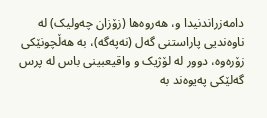دامەزراندنیدا و، ھەروەھا (زۆزان چەولیک) لە ناوەندیی پاراستنی گەل (نەپەگە)، بە ھەڵچونێکی زۆرەوە، دوور لە لۆژیک و واقیعبینی باس لە پرس گەلێکی پەیوەند بە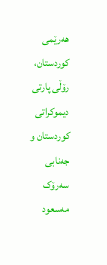ھەرێمی کوردستان، رۆڵی پارتی دیموکراتی کوردستان و جەنابی سەرۆک مەسعود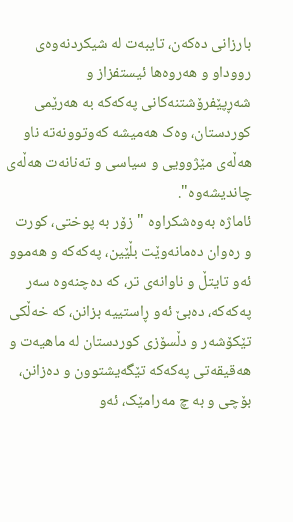بارزانی دەکەن، تایبەت لە شیکردنەوەی رووداو و هەروەها ئیستفزاز و شەڕپێفرۆشتنەکانی پەکەکە بە ھەرێمی کوردستان، وەک ھەمیشە کەوتوونەتە ناو ھەڵەی مێژوویی و سیاسی و تەنانەت ھەڵەی چاندیشەوە".
ئاماژە بەوەشکراوە "زۆر بە پوختی، کورت و رەوان دەمانەوێت بڵێین، پەکەکە و ھەموو ئەو تایتڵ و ناوانەی تر، کە دەچنەوە سەر پەکەکە، دەبێ ئەو ڕاستییە بزانن، کە خەڵکی تێکۆشەر و دڵسۆزی کوردستان لە ماھیەت و ھەقیقەتی پەکەکە تێگەیشتوون و دەزانن، بۆچی و بە چ مەرامێک، ئەو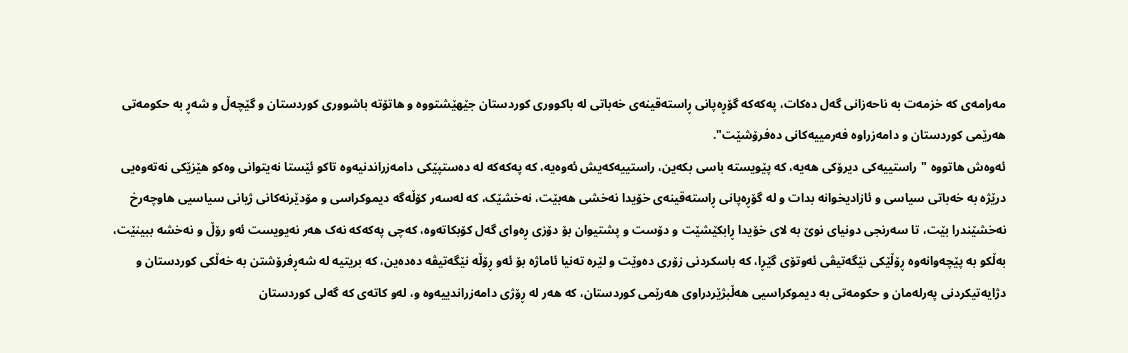مەرامەی کە خزمەت بە ناحەزانی گەل دەکات، پەکەکە گۆڕەپانی ڕاستەقینەی خەباتی لە باکووری کوردستان جێھێشتووە و ھاتۆتە باشووری کوردستان و گێچەڵ و شەڕ بە حکومەتی ھەرێمی کوردستان و دامەزراوە فەرمییەکانی دەفرۆشێت".
ئەوەش هاتووە "راستییەکی دیرۆکی ھەیە، کە پێویستە باسی بکەین، راستییەکەیش ئەوەیە، کە پەکەکە لە دەستپێکی دامەزراندنیەوە تاکو ئێستا نەیتوانی وەکو ھێزێکی نەتەوەیی درێژە بە خەباتی سیاسی و ئازادیخوانە بدات و لە گۆڕەپانی ڕاستەقینەی خۆیدا نەخشی ھەبێت، نەخشێک، کە لەسەر کۆڵەگە دیموکراسی و مۆدێرنەکانی ژیانی سیاسیی ھاوچەرخ نەخشێندرا بێت، تا سەرنجی دونیای نوێ بە لای خۆیدا ڕابکێشێت و دۆست و پشتیوان بۆ دۆزی ڕەوای گەل کۆبکاتەوە، کەچی پەکەکە نەک ھەر نەیویست ئەو رۆڵ و نەخشە ببینێت، بەڵکو بە پێچەوانەوە ڕۆڵێکی نێگەتیڤی ئەوتۆی گێڕا، کە باسکردنی زۆری دەوێت و لێرە تەنیا ئاماژە بۆ ئەو ڕۆڵە نێگەتیڤە دەدەین، کە بریتیە لە شەڕفرۆشتن بە خەڵکی کوردستان و دژایەتیکردنی پەرلەمان و حکومەتی بە دیموکراسیی ھەڵبژێردراوی ھەرێمی کوردستان، کە ھەر لە ڕۆژی دامەزراندییەوە و، لەو کاتەی کە گەلی کوردستان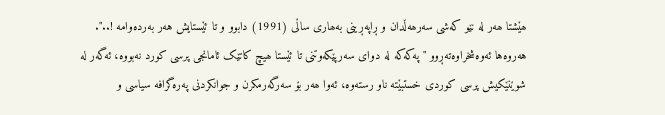ھێشتا ھەر لە نێو کەشی سەرھەڵدان و ڕاپەڕینی بەھاری ساڵی (1991) دابوو و تا ئێستایش هەر بەردەوامە !..".
هەروەها ئەوەشخراوەتەڕوو "پەکەکە لە دوای سەرپێکەوتنی تا ئێستا ھیچ کاتێک ئامانجی پرسی کورد نەبووە، ئەگەر لە شوێنێکیش پرسی کوردی خستبێتە ناو رستەوە، ئەوا ھەر بۆ سەرگەرمکرن و جوانکردنی پەرەگرافە سیاسی و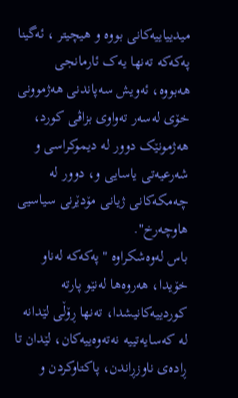میدییاییەکانی بووە و ھیچیتر ، ئەگینا پەکەکە تەنھا یەک ئارمانجی ھەبووە، ئەویش سەپاندنی ھەژموونی خۆی لەسەر تەواوی بزاڤی کورد، ھەژمونێک دوور لە دیموکراسی و شەرعیەتی یاسایی و، دوور لە چەمکەکانی ژیانی مۆدێرنی سیاسیی ھاوچەرخ".
باس لەوەشکراوە "پەکەکە لەناو خۆیدا، ھەروەھا لەنێو پارتە کوردییەکانیشدا، تەنھا ڕۆڵی لێدانە لە کەسایەتییە نەتەوەییەکان، لێدان تا ڕادەی ناوزڕاندن، پاکتاوکردن و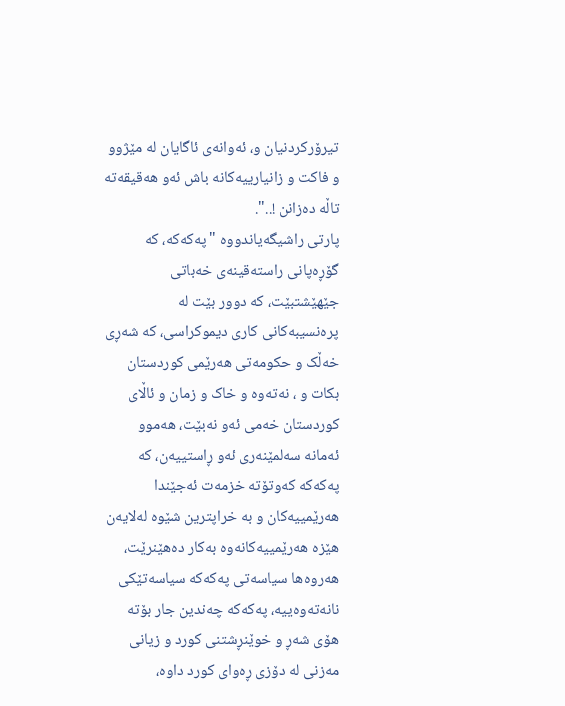تیرۆرکردنیان و، ئەوانەی ئاگایان لە مێژوو و فاکت و زانیارییەکانە باش ئەو ھەقیقەتە تاڵە دەزانن !..".
پارتی راشیگەیاندووە "پەکەکە، کە گۆڕەپانی راستەقینەی خەباتی جێھێشتبێت، کە دوور بێت لە پرەنسیبەکانی کاری دیموکراسی، کە شەڕی خەڵک و حکومەتی ھەرێمی کوردستان بکات و ، نەتەوە و خاک و زمان و ئاڵای کوردستان خەمی ئەو نەبێت، ھەموو ئەمانە سەلمێنەری ئەو ڕاستییەن، کە پەکەکە کەوتۆتە خزمەت ئەجێندا ھەرێمییەکان و بە خراپترین شێوە لەلایەن ھێزە ھەرێمییەکانەوە بەکار دەھێنرێت، هەروەها سیاسەتی پەکەکە سیاسەتێکی نانەتەوەییە، پەکەکە چەندین جار بۆتە ھۆی شەڕ و خوێنڕشتنی کورد و زیانی مەزنی لە دۆزی ڕەوای کورد داوە،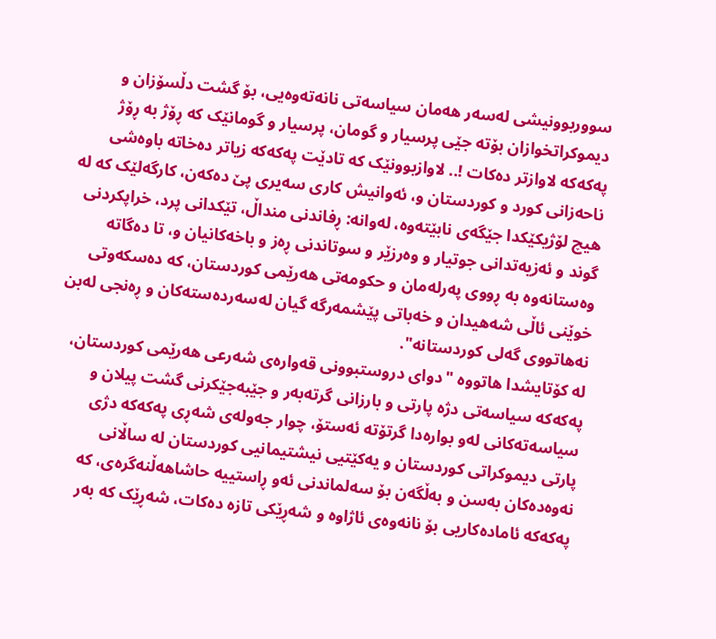سووربوونیشی لەسەر ھەمان سیاسەتی نانەتەوەیی، بۆ گشت دڵسۆزان و دیموکراتخوازان بۆتە جێی پرسیار و گومان، پرسیار و گومانێک کە ڕۆژ بە ڕۆژ پەکەکە لاوازتر دەکات !.. لاوازبوونێک کە تادێت پەکەکە زیاتر دەخاتە باوەشی ناحەزانی کورد و کوردستان و، ئەوانیش کاری سەیری پێ دەکەن، کارگەلێک کە لە ھیچ لۆژیکێکدا جێگەی نابێتەوە، لەوانە: ڕفاندنی منداڵ، تێکدانی پرد، خراپکردنی گوند و ئەزیەتدانی جوتیار و وەرزێر و سوتاندنی ڕەز و باخەکانیان و، تا دەگاتە وەستانەوە بە ڕووی پەرلەمان و حکومەتی ھەرێمی کوردستان، کە دەسکەوتی خوێنی ئاڵی شەھیدان و خەباتی پێشمەرگە گیان لەسەردەستەکان و ڕەنجی لەبن نەھاتووی گەلی کوردستانە".
لە کۆتایشدا هاتووە "دوای دروستبوونی قەوارەی شەرعی ھەرێمی کوردستان، پەکەکە سیاسەتی دژە پارتی و بارزانی گرتەبەر و جێبەجێکرنی گشت پیلان و سیاسەتەکانی لەو بوارەدا گرتۆتە ئەستۆ، چوار جەولەی شەڕی پەکەکە دژی پارتی دیموکراتی کوردستان و یەکێتیی نیشتیمانیی کوردستان لە ساڵانی نەوەدەکان بەسن و بەڵگەن بۆ سەلماندنی ئەو ڕاستییە حاشاھەڵنەگرەی، کە پەکەکە ئامادەکاریی بۆ نانەوەی ئاژاوە و شەڕێکی تازە دەکات، شەڕێک کە بەر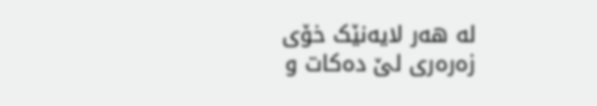لە ھەر لایەنێک خۆی زەرەری لێ دەکات و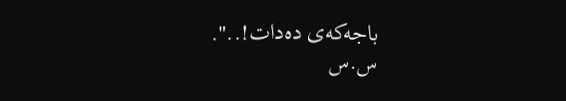باجەکەی دەدات!..".
س.س